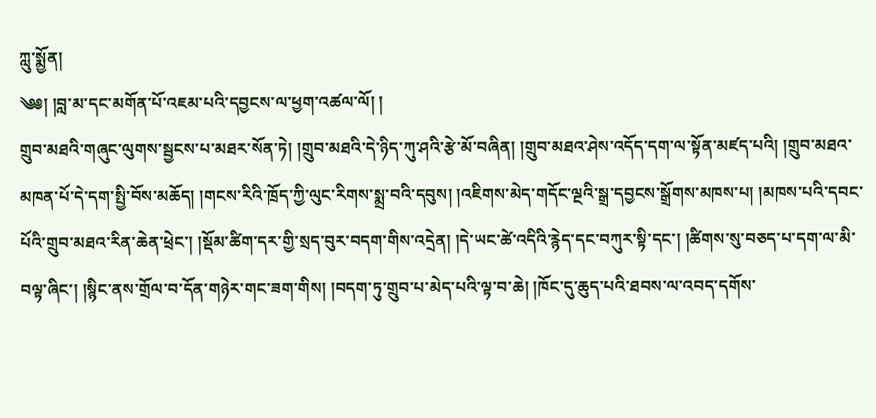ཀླུ་སྨྱོན།
༄༅། །བླ་མ་དང་མགོན་པོ་འཇམ་པའི་དབྱངས་ལ་ཕྱག་འཚལ་ལོ། །
གྲུབ་མཐའི་གཞུང་ལུགས་སྦྱངས་པ་མཐར་སོན་ཏེ། །གྲུབ་མཐའི་དེ་ཉིད་ཀུ་ཤའི་རྩེ་མོ་བཞིན། །གྲུབ་མཐའ་ཤེས་འདོད་དག་ལ་སྟོན་མཛད་པའི། །གྲུབ་མཐའ་མཁན་པོ་དེ་དག་སྤྱི་བོས་མཆོད། །གངས་རིའི་ཁྲོད་ཀྱི་ལུང་རིགས་སྨྲ་བའི་དབུས། །འཇིགས་མེད་གདོང་ལྔའི་སྒྲ་དབྱངས་སྒྲོགས་མཁས་པ། །མཁས་པའི་དབང་པོའི་གྲུབ་མཐའ་རིན་ཆེན་ཕྲེང་། །སྡོམ་ཚིག་དར་གྱི་སྲད་བུར་བདག་གིས་འདྲེན། །དེ་ཡང་ཚེ་འདིའི་རྙེད་དང་བཀུར་སྟི་དང་། །ཚིགས་སུ་བཅད་པ་དག་ལ་མི་བལྟ་ཞིང་། །སྙིང་ནས་གྲོལ་བ་དོན་གཉེར་གང་ཟག་གིས། །བདག་ཏུ་གྲུབ་པ་མེད་པའི་ལྟ་བ་ཆེ། །ཁོང་དུ་ཆུད་པའི་ཐབས་ལ་འབད་དགོས་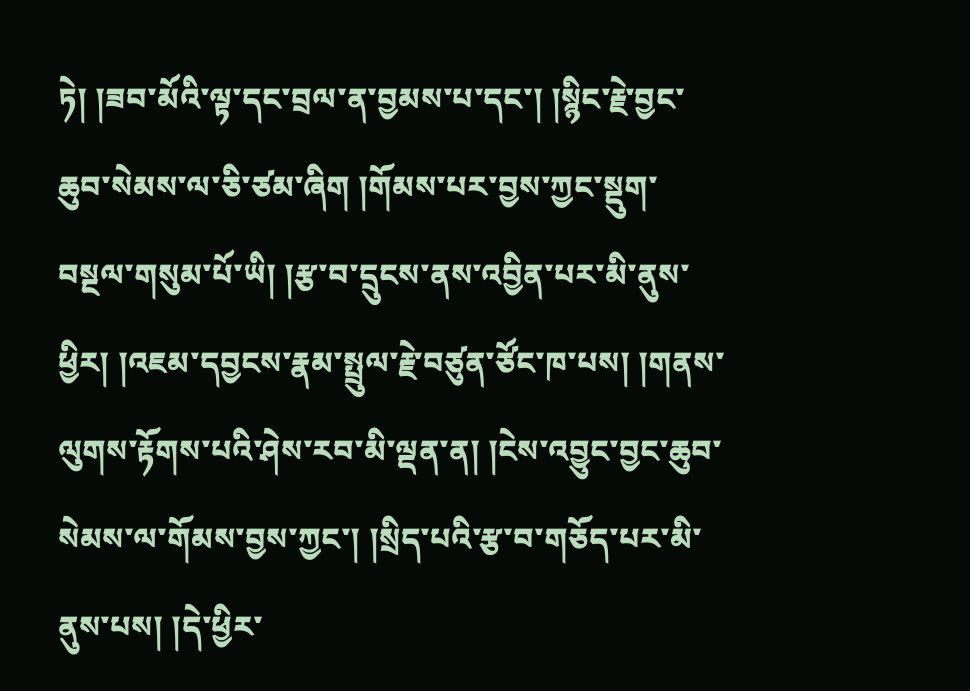ཏེ། །ཟབ་མོའི་ལྟ་དང་བྲལ་ན་བྱམས་པ་དང་། །སྙིང་རྗེ་བྱང་ཆུབ་སེམས་ལ་ཅི་ཙམ་ཞིག །གོམས་པར་བྱས་ཀྱང་སྡུག་བསྔལ་གསུམ་པོ་ཡི། །རྩ་བ་དྲུངས་ནས་འབྱིན་པར་མི་ནུས་ཕྱིར། །འཇམ་དབྱངས་རྣམ་སྤྲུལ་རྗེ་བཙུན་ཙོང་ཁ་པས། །གནས་ལུགས་རྟོགས་པའི་ཤེས་རབ་མི་ལྡན་ན། །ངེས་འབྱུང་བྱང་ཆུབ་སེམས་ལ་གོམས་བྱས་ཀྱང་། །སྲིད་པའི་རྩ་བ་གཅོད་པར་མི་ནུས་པས། །དེ་ཕྱིར་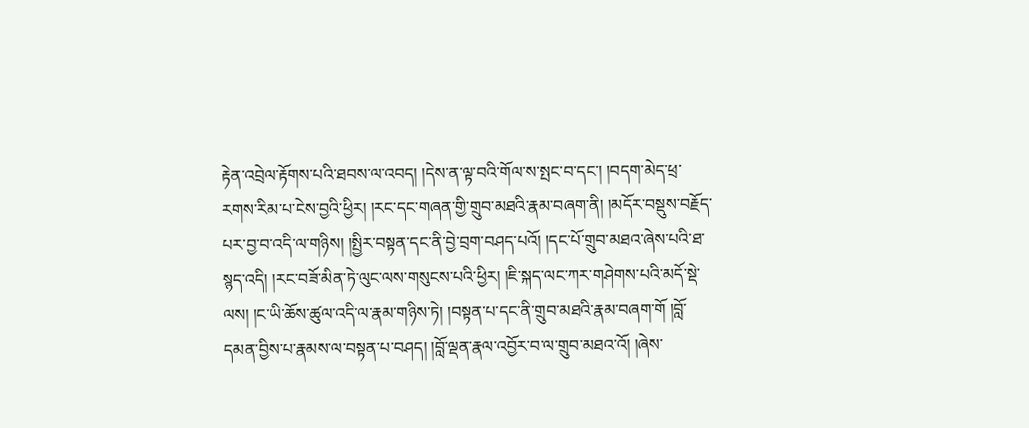རྟེན་འབྲེལ་རྟོགས་པའི་ཐབས་ལ་འབད། །དེས་ན་ལྟ་བའི་གོལ་ས་སྤང་བ་དང་། །བདག་མེད་ཕྲ་རགས་རིམ་པ་ངེས་བྱའི་ཕྱིར། །རང་དང་གཞན་གྱི་གྲུབ་མཐའི་རྣམ་བཞག་ནི། །མདོར་བསྡུས་བརྗོད་པར་བྱ་བ་འདི་ལ་གཉིས། །སྤྱིར་བསྟན་དང་ནི་བྱེ་བྲག་བཤད་པའོ། །དང་པོ་གྲུབ་མཐའ་ཞེས་པའི་ཐ་སྙད་འདི། །རང་བཟོ་མིན་ཏེ་ལུང་ལས་གསུངས་པའི་ཕྱིར། །ཇི་སྐད་ལང་ཀར་གཤེགས་པའི་མདོ་སྡེ་ལས། །ང་ཡི་ཆོས་ཚུལ་འདི་ལ་རྣམ་གཉིས་ཏེ། །བསྟན་པ་དང་ནི་གྲུབ་མཐའི་རྣམ་བཞག་གོ །བློ་དམན་བྱིས་པ་རྣམས་ལ་བསྟན་པ་བཤད། །བློ་ལྡན་རྣལ་འབྱོར་བ་ལ་གྲུབ་མཐའ་འོ། །ཞེས་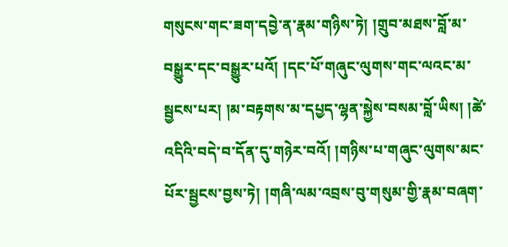གསུངས་གང་ཟག་དབྱེ་ན་རྣམ་གཉིས་ཏེ། །གྲུབ་མཐས་བློ་མ་བསྒྱུར་དང་བསྒྱུར་པའོ། །དང་པོ་གཞུང་ལུགས་གང་ལའང་མ་སྦྱངས་པར། །མ་བརྟགས་མ་དཔྱད་ལྷན་སྐྱེས་བསམ་བློ་ཡིས། །ཚེ་འདིའི་བདེ་བ་དོན་དུ་གཉེར་བའོ། །གཉིས་པ་གཞུང་ལུགས་མང་པོར་སྦྱངས་བྱས་ཏེ། །གཞི་ལམ་འབྲས་བུ་གསུམ་གྱི་རྣམ་བཞག་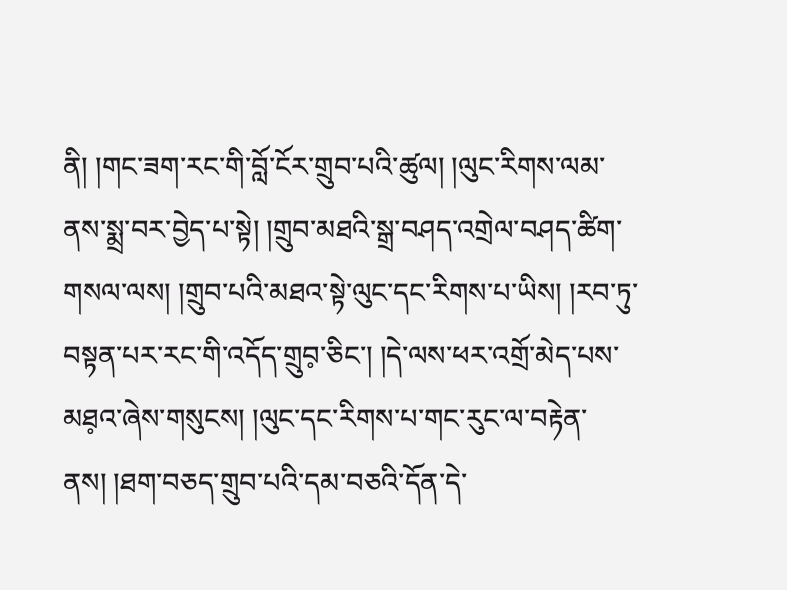ནི། །གང་ཟག་རང་གི་བློ་ངོར་གྲུབ་པའི་ཚུལ། །ལུང་རིགས་ལམ་ནས་སྨྲ་བར་བྱེད་པ་སྟེ། །གྲུབ་མཐའི་སྒྲ་བཤད་འགྲེལ་བཤད་ཚིག་གསལ་ལས། །གྲུབ་པའི་མཐའ་སྟེ་ལུང་དང་རིགས་པ་ཡིས། །རབ་ཏུ་བསྟན་པར་རང་གི་འདོད་གྲུབ༷་ཅིང་། །དེ་ལས་ཕར་འགྲོ་མེད་པས་མཐ༷འ་ཞེས་གསུངས། །ལུང་དང་རིགས་པ་གང་རུང་ལ་བརྟེན་ནས། །ཐག་བཅད་གྲུབ་པའི་དམ་བཅའི་དོན་དེ་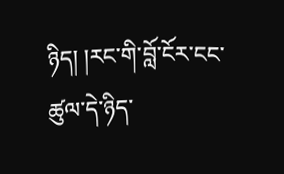ཉིད། །རང་གི་བློ་ངོར་ངང་ཚུལ་དེ་ཉིད་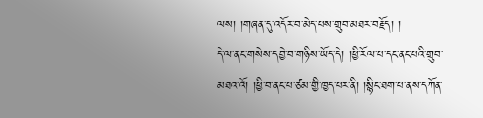ལས། །གཞན་དུ་འདོར་བ་མེད་པས་གྲུབ་མཐར་བརྗོད། །
དེ་ལ་ནང་གསེས་དབྱེ་བ་གཉིས་ཡོད་དེ། །ཕྱི་རོལ་པ་དང་ནང་པའི་གྲུབ་མཐའ་འོ། །ཕྱི་བ་ནང་པ་ཙམ་གྱི་ཁྱད་པར་ནི། །སྙིང་ཐག་པ་ནས་དཀོན་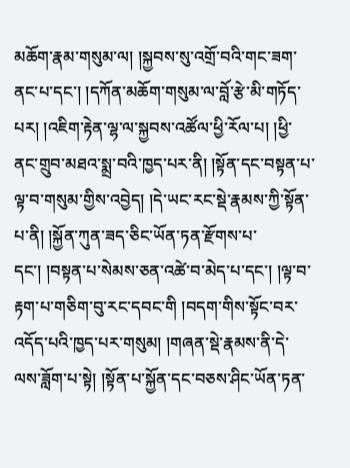མཆོག་རྣམ་གསུམ་ལ། །སྐྱབས་སུ་འགྲོ་བའི་གང་ཟག་ནང་པ་དང་། །དཀོན་མཆོག་གསུམ་ལ་བློ་རྩེ་མི་གཏོད་པར། །འཇིག་རྟེན་ལྷ་ལ་སྐྱབས་འཚོལ་ཕྱི་རོལ་པ། །ཕྱི་ནང་གྲུབ་མཐའ་སྨྲ་བའི་ཁྱད་པར་ནི། །སྟོན་དང་བསྟན་པ་ལྟ་བ་གསུམ་གྱིས་འབྱེད། །དེ་ཡང་རང་སྡེ་རྣམས་ཀྱི་སྟོན་པ་ནི། །སྐྱོན་ཀུན་ཟད་ཅིང་ཡོན་ཏན་རྫོགས་པ་དང་། །བསྟན་པ་སེམས་ཅན་འཚེ་བ་མེད་པ་དང་། །ལྟ་བ་རྟག་པ་གཅིག་བུ་རང་དབང་གི །བདག་གིས་སྟོང་བར་འདོད་པའི་ཁྱད་པར་གསུམ། །གཞན་སྡེ་རྣམས་ནི་དེ་ལས་ཟློག་པ་སྟེ། །སྟོན་པ་སྐྱོན་དང་བཅས་ཤིང་ཡོན་ཏན་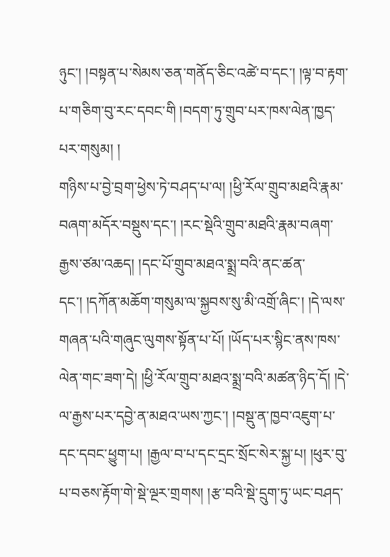ཉུང་། །བསྟན་པ་སེམས་ཅན་གནོད་ཅིང་འཚེ་བ་དང་། །ལྟ་བ་རྟག་པ་གཅིག་བུ་རང་དབང་གི །བདག་ཏུ་གྲུབ་པར་ཁས་ལེན་ཁྱད་པར་གསུམ། །
གཉིས་པ་བྱེ་བྲག་ཕྱེས་ཏེ་བཤད་པ་ལ། །ཕྱི་རོལ་གྲུབ་མཐའི་རྣམ་བཞག་མདོར་བསྡུས་དང་། །རང་སྡེའི་གྲུབ་མཐའི་རྣམ་བཞག་རྒྱས་ཙམ་འཆད། །དང་པོ་གྲུབ་མཐའ་སྨྲ་བའི་ནང་ཚན་དང་། །དཀོན་མཆོག་གསུམ་ལ་སྐྱབས་སུ་མི་འགྲོ་ཞིང་། །དེ་ལས་གཞན་པའི་གཞུང་ལུགས་སྟོན་པ་པོ། །ཡོད་པར་སྙིང་ནས་ཁས་ལེན་གང་ཟག་དེ། །ཕྱི་རོལ་གྲུབ་མཐའ་སྨྲ་བའི་མཚན་ཉིད་དོ། །དེ་ལ་རྒྱས་པར་དབྱེ་ན་མཐའ་ཡས་ཀྱང་། །བསྡུ་ན་ཁྱབ་འཇུག་པ་དང་དབང་ཕྱུག་པ། །རྒྱལ་བ་པ་དང་དྲང་སྲོང་སེར་སྐྱ་པ། །ཕུར་བུ་པ་བཅས་རྟོག་གེ་སྡེ་ལྔར་གྲགས། །རྩ་བའི་སྡེ་དྲུག་ཏུ་ཡང་བཤད་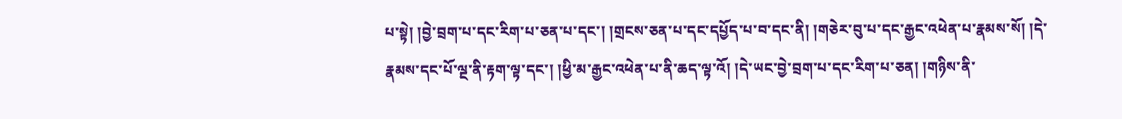པ་སྟེ། །བྱེ་བྲག་པ་དང་རིག་པ་ཅན་པ་དང་། །གྲངས་ཅན་པ་དང་དཔྱོད་པ་བ་དང་ནི། །གཅེར་བུ་པ་དང་རྒྱང་འཕེན་པ་རྣམས་སོ། །དེ་རྣམས་དང་པོ་ལྔ་ནི་རྟག་ལྟ་དང་། །ཕྱི་མ་རྒྱང་འཕེན་པ་ནི་ཆད་ལྟ་འོ། །དེ་ཡང་བྱེ་བྲག་པ་དང་རིག་པ་ཅན། །གཉིས་ནི་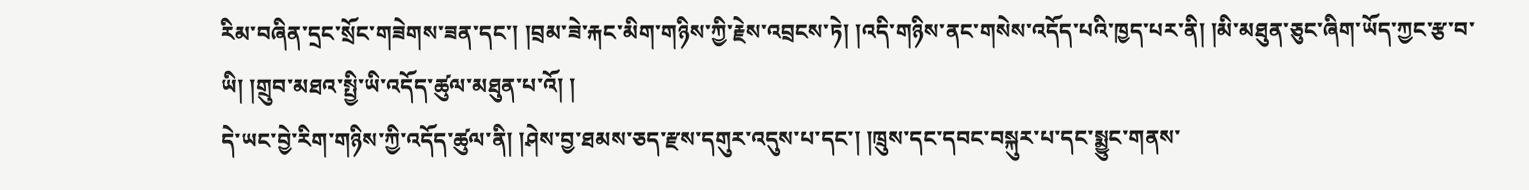རིམ་བཞིན་དྲང་སྲོང་གཟེགས་ཟན་དང་། །བྲམ་ཟེ་རྐང་མིག་གཉིས་ཀྱི་རྗེས་འབྲངས་ཏེ། །འདི་གཉིས་ནང་གསེས་འདོད་པའི་ཁྱད་པར་ནི། །མི་མཐུན་ཅུང་ཞིག་ཡོད་ཀྱང་རྩ་བ་ཡི། །གྲུབ་མཐའ་སྤྱི་ཡི་འདོད་ཚུལ་མཐུན་པ་འོ། །
དེ་ཡང་བྱེ་རིག་གཉིས་ཀྱི་འདོད་ཚུལ་ནི། །ཤེས་བྱ་ཐམས་ཅད་རྫས་དགུར་འདུས་པ་དང་། །ཁྲུས་དང་དབང་བསྐུར་པ་དང་སྨྱུང་གནས་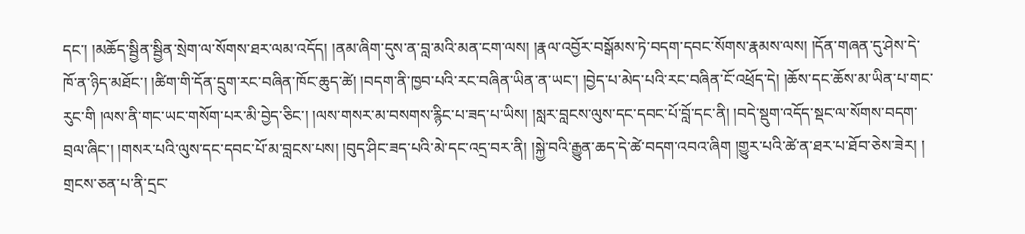དང་། །མཆོད་སྦྱིན་སྦྱིན་སྲེག་ལ་སོགས་ཐར་ལམ་འདོད། །ནམ་ཞིག་དུས་ན་བླ་མའི་མན་ངག་ལས། །རྣལ་འབྱོར་བསྒོམས་ཏེ་བདག་དབང་སོགས་རྣམས་ལས། །དོན་གཞན་དུ་ཤེས་དེ་ཁོ་ན་ཉིད་མཐོང་། །ཚིག་གི་དོན་དྲུག་རང་བཞིན་ཁོང་ཆུད་ཚེ། །བདག་ནི་ཁྱབ་པའི་རང་བཞིན་ཡིན་ན་ཡང་། །བྱེད་པ་མེད་པའི་རང་བཞིན་ངོ་འཕྲོད་དེ། །ཆོས་དང་ཆོས་མ་ཡིན་པ་གང་རུང་གི །ལས་ནི་གང་ཡང་གསོག་པར་མི་བྱེད་ཅིང་། །ལས་གསར་མ་བསགས་རྙིང་པ་ཟད་པ་ཡིས། །སླར་བླངས་ལུས་དང་དབང་པོ་བློ་དང་ནི། །བདེ་སྡུག་འདོད་སྡང་ལ་སོགས་བདག་བྲལ་ཞིང་། །གསར་པའི་ལུས་དང་དབང་པོ་མ་བླངས་པས། །བུད་ཤིང་ཟད་པའི་མེ་དང་འདྲ་བར་ནི། །སྐྱེ་བའི་རྒྱུན་ཆད་དེ་ཚེ་བདག་འབའ་ཞིག །གྱུར་པའི་ཚེ་ན་ཐར་པ་ཐོབ་ཅེས་ཟེར། །
གྲངས་ཅན་པ་ནི་དྲང་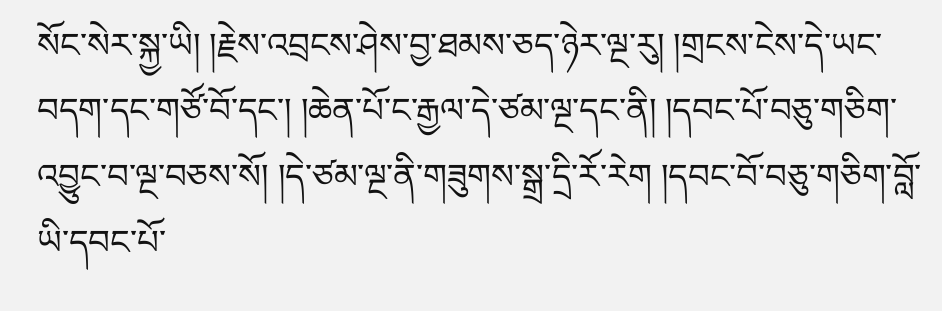སོང་སེར་སྐྱ་ཡི། །རྗེས་འབྲངས་ཤེས་བྱ་ཐམས་ཅད་ཉེར་ལྔ་རུ། །གྲངས་ངེས་དེ་ཡང་བདག་དང་གཙོ་བོ་དང་། །ཆེན་པོ་ང་རྒྱལ་དེ་ཙམ་ལྔ་དང་ནི། །དབང་པོ་བཅུ་གཅིག་འབྱུང་བ་ལྔ་བཅས་སོ། །དེ་ཙམ་ལྔ་ནི་གཟུགས་སྒྲ་དྲི་རོ་རེག །དབང་བོ་བཅུ་གཅིག་བློ་ཡི་དབང་པོ་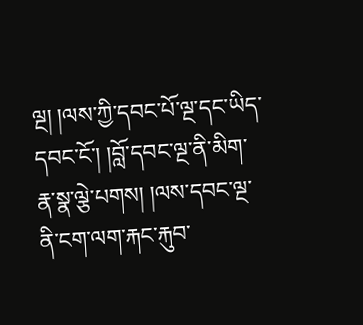ལྔ། །ལས་ཀྱི་དབང་པོ་ལྔ་དང་ཡིད་དབང་ངོ་། །བློ་དབང་ལྔ་ནི་མིག་རྣ་སྣ་ལྕེ་པགས། །ལས་དབང་ལྔ་ནི་ངག་ལག་རྐང་རྐུབ་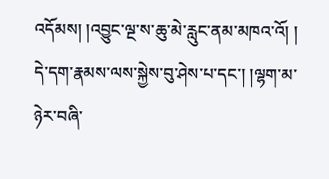འདོམས། །འབྱུང་ལྔ་ས་ཆུ་མེ་རླུང་ནམ་མཁའ་འོ། །
དེ་དག་རྣམས་ལས་སྐྱེས་བུ་ཤེས་པ་དང་། །ལྷག་མ་ཉེར་བཞི་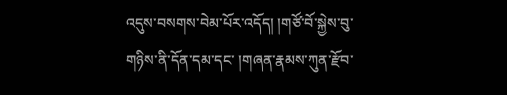འདུས་བསགས་བེམ་པོར་འདོད། །གཙོ་བོ་སྐྱེས་བུ་གཉིས་ནི་དོན་དམ་དང་ །གཞན་རྣམས་ཀུན་རྫོབ་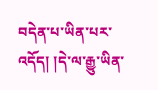བདེན་པ་ཡིན་པར་འདོད། །དེ་ལ་རྒྱུ་ཡིན་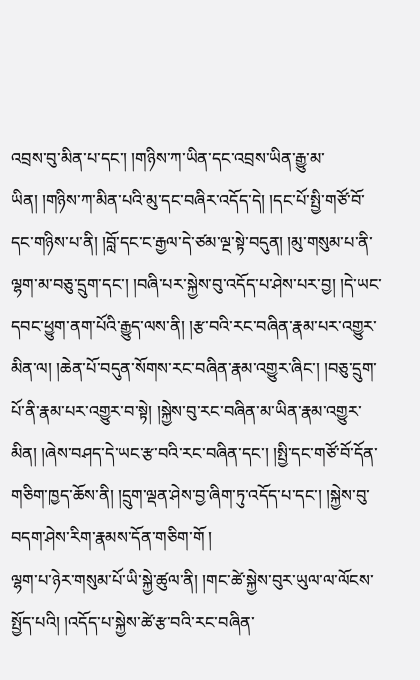འབྲས་བུ་མིན་པ་དང་། །གཉིས་ཀ་ཡིན་དང་འབྲས་ཡིན་རྒྱུ་མ་ཡིན། །གཉིས་ཀ་མིན་པའི་མུ་དང་བཞིར་འདོད་དེ། །དང་པོ་སྤྱི་གཙོ་བོ་དང་གཉིས་པ་ནི། །བློ་དང་ང་རྒྱལ་དེ་ཙམ་ལྔ་སྟེ་བདུན། །མུ་གསུམ་པ་ནི་ལྷག་མ་བཅུ་དྲུག་དང་། །བཞི་པར་སྐྱེས་བུ་འདོད་པ་ཤེས་པར་བྱ། །དེ་ཡང་དབང་ཕྱུག་ནག་པོའི་རྒྱུད་ལས་ནི། །རྩ་བའི་རང་བཞིན་རྣམ་པར་འགྱུར་མིན་ལ། །ཆེན་པོ་བདུན་སོགས་རང་བཞིན་རྣམ་འགྱུར་ཞིང་། །བཅུ་དྲུག་པོ་ནི་རྣམ་པར་འགྱུར་བ་སྟེ། །སྐྱེས་བུ་རང་བཞིན་མ་ཡིན་རྣམ་འགྱུར་མིན། །ཞེས་བཤད་དེ་ཡང་རྩ་བའི་རང་བཞིན་དང་། །སྤྱི་དང་གཙོ་བོ་དོན་གཅིག་ཁྱད་ཆོས་ནི། །དྲུག་ལྡན་ཤེས་བྱ་ཞིག་ཏུ་འདོད་པ་དང་། །སྐྱེས་བུ་བདག་ཤེས་རིག་རྣམས་དོན་གཅིག་གོ །
ལྷག་པ་ཉེར་གསུམ་པོ་ཡི་སྐྱེ་ཚུལ་ནི། །གང་ཚེ་སྐྱེས་བུར་ཡུལ་ལ་ལོངས་སྤྱོད་པའི། །འདོད་པ་སྐྱེས་ཚེ་རྩ་བའི་རང་བཞིན་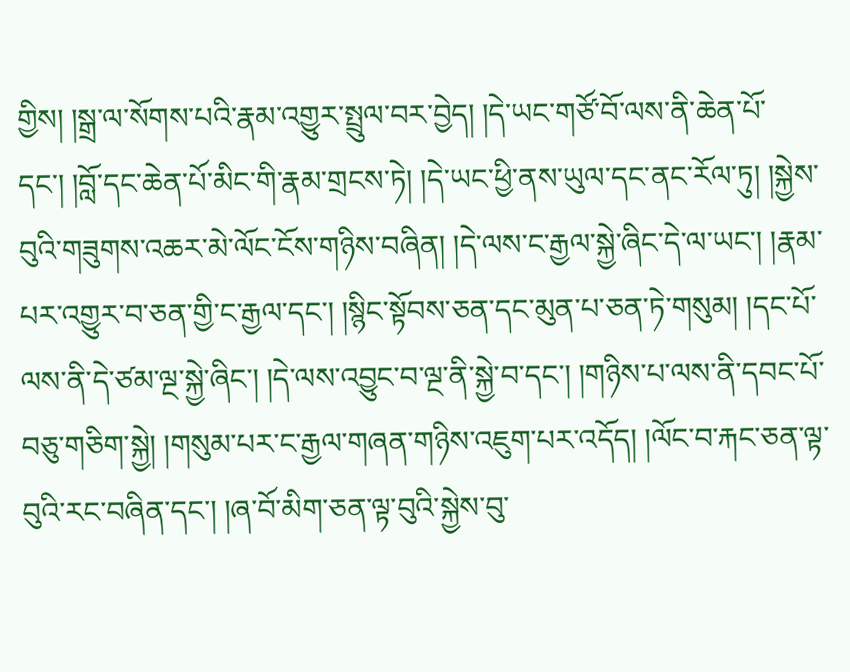གྱིས། །སྒྲ་ལ་སོགས་པའི་རྣམ་འགྱུར་སྤྲུལ་བར་བྱེད། །དེ་ཡང་གཙོ་བོ་ལས་ནི་ཆེན་པོ་དང་། །བློ་དང་ཆེན་པོ་མིང་གི་རྣམ་གྲངས་ཏེ། །དེ་ཡང་ཕྱི་ནས་ཡུལ་དང་ནང་རོལ་ཏུ། །སྐྱེས་བུའི་གཟུགས་འཆར་མེ་ལོང་ངོས་གཉིས་བཞིན། །དེ་ལས་ང་རྒྱལ་སྐྱེ་ཞིང་དེ་ལ་ཡང་། །རྣམ་པར་འགྱུར་བ་ཅན་གྱི་ང་རྒྱལ་དང་། །སྙིང་སྟོབས་ཅན་དང་མུན་པ་ཅན་ཏེ་གསུམ། །དང་པོ་ལས་ནི་དེ་ཙམ་ལྔ་སྐྱེ་ཞིང་། །དེ་ལས་འབྱུང་བ་ལྔ་ནི་སྐྱེ་བ་དང་། །གཉིས་པ་ལས་ནི་དབང་པོ་བཅུ་གཅིག་སྐྱེ། །གསུམ་པར་ང་རྒྱལ་གཞན་གཉིས་འཇུག་པར་འདོད། །ལོང་བ་རྐང་ཅན་ལྟ་བུའི་རང་བཞིན་དང་། །ཞ་བོ་མིག་ཅན་ལྟ་བུའི་སྐྱེས་བུ་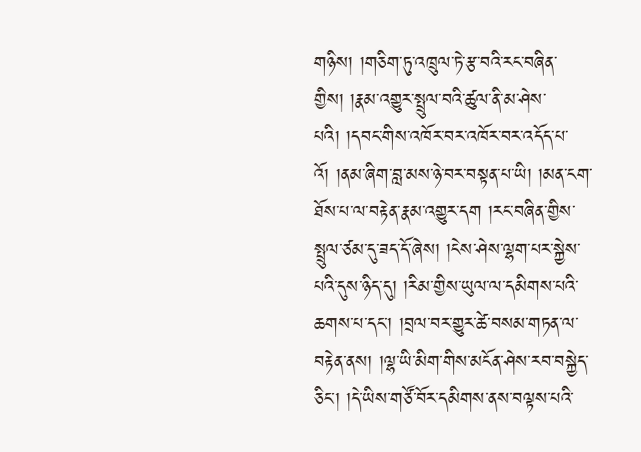གཉིས། །གཅིག་ཏུ་འཁྲུལ་ཏེ་རྩ་བའི་རང་བཞིན་གྱིས། །རྣམ་འགྱུར་སྤྲུལ་བའི་ཚུལ་ནི་མ་ཤེས་པའི། །དབང་གིས་འཁོར་བར་འཁོར་བར་འདོད་པ་འོ། །ནམ་ཞིག་བླ་མས་ཉེ་བར་བསྟན་པ་ཡི། །མན་ངག་ཐོས་པ་ལ་བརྟེན་རྣམ་འགྱུར་དག །རང་བཞིན་གྱིས་སྤྲུལ་ཙམ་དུ་ཟད་དོ་ཞེས། །ངེས་ཤེས་ལྷག་པར་སྐྱེས་པའི་དུས་ཉིད་དུ། །རིམ་གྱིས་ཡུལ་ལ་དམིགས་པའི་ཆགས་པ་དང་། །བྲལ་བར་གྱུར་ཚེ་བསམ་གཏན་ལ་བརྟེན་ནས། །ལྷ་ཡི་མིག་གིས་མངོན་ཤེས་རབ་བསྐྱེད་ཅིང་། །དེ་ཡིས་གཙོ་བོར་དམིགས་ནས་བལྟས་པའི་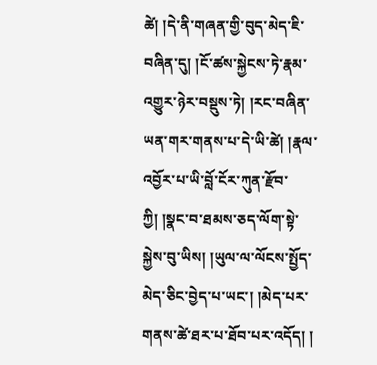ཚེ། །དེ་ནི་གཞན་གྱི་བུད་མེད་ཇི་བཞིན་དུ། །ངོ་ཚས་སྐྱེངས་ཏེ་རྣམ་འགྱུར་ཉེར་བསྡུས་ཏེ། །རང་བཞིན་ཡན་གར་གནས་པ་དེ་ཡི་ཚེ། །རྣལ་འབྱོར་པ་ཡི་བློ་ངོར་ཀུན་རྫོབ་ཀྱི། །སྣང་བ་ཐམས་ཅད་ལོག་སྟེ་སྐྱེས་བུ་ཡིས། །ཡུལ་ལ་ལོངས་སྤྱོད་མེད་ཅིང་བྱེད་པ་ཡང་། །མེད་པར་གནས་ཚེ་ཐར་པ་ཐོབ་པར་འདོད། །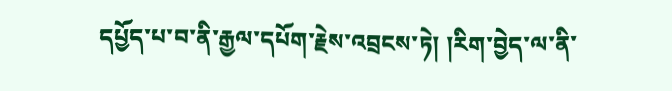དཔྱོད་པ་བ་ནི་རྒྱལ་དཔོག་རྗེས་འབྲངས་ཏེ། །རིག་བྱེད་ལ་ནི་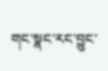གང་སྣང་རང་བྱུང་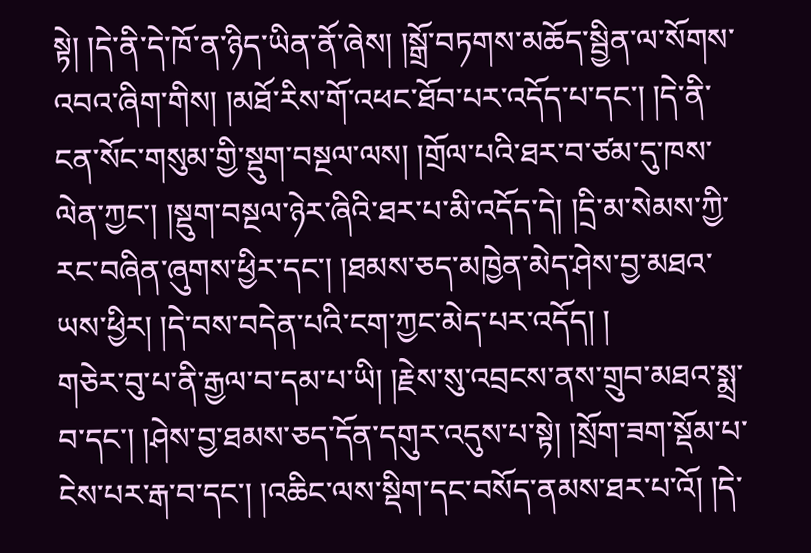སྟེ། །དེ་ནི་དེ་ཁོ་ན་ཉིད་ཡིན་ནོ་ཞེས། །སྒྲོ་བཏགས་མཆོད་སྦྱིན་ལ་སོགས་འབའ་ཞིག་གིས། །མཐོ་རིས་གོ་འཕང་ཐོབ་པར་འདོད་པ་དང་། །དེ་ནི་ངན་སོང་གསུམ་གྱི་སྡུག་བསྔལ་ལས། །གྲོལ་པའི་ཐར་བ་ཙམ་དུ་ཁས་ལེན་ཀྱང་། །སྡུག་བསྔལ་ཉེར་ཞིའི་ཐར་པ་མི་འདོད་དེ། །དྲི་མ་སེམས་ཀྱི་རང་བཞིན་ཞུགས་ཕྱིར་དང་། །ཐམས་ཅད་མཁྱེན་མེད་ཤེས་བྱ་མཐའ་ཡས་ཕྱིར། །དེ་བས་བདེན་པའི་ངག་ཀྱང་མེད་པར་འདོད། །
གཅེར་བུ་པ་ནི་རྒྱལ་བ་དམ་པ་ཡི། །རྗེས་སུ་འབྲངས་ནས་གྲུབ་མཐའ་སྨྲ་བ་དང་། །ཤེས་བྱ་ཐམས་ཅད་དོན་དགུར་འདུས་པ་སྟེ། །སྲོག་ཟག་སྡོམ་པ་ངེས་པར་རྒ་བ་དང་། །འཆིང་ལས་སྡིག་དང་བསོད་ནམས་ཐར་པ་འོ། །དེ་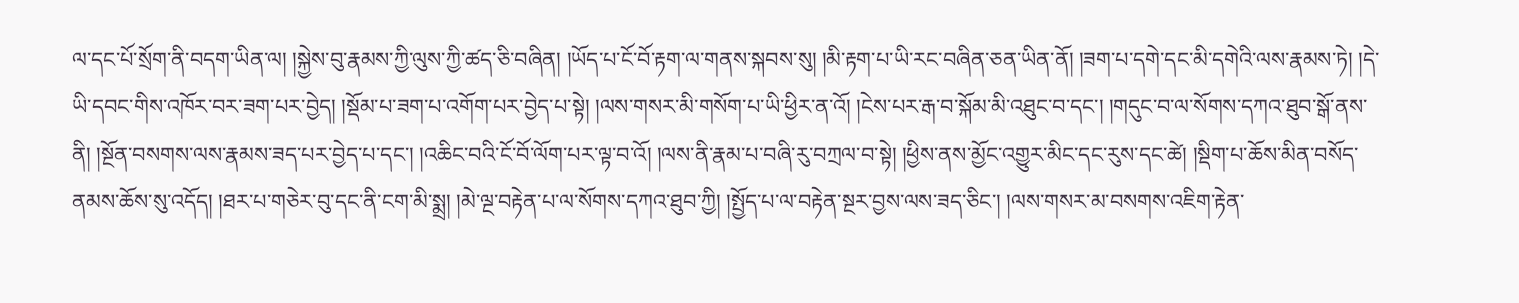ལ་དང་པོ་སྲོག་ནི་བདག་ཡིན་ལ། །སྐྱེས་བུ་རྣམས་ཀྱི་ལུས་ཀྱི་ཚད་ཅི་བཞིན། །ཡོད་པ་ངོ་བོ་རྟག་ལ་གནས་སྐབས་སུ། །མི་རྟག་པ་ཡི་རང་བཞིན་ཅན་ཡིན་ནོ། །ཟག་པ་དགེ་དང་མི་དགེའི་ལས་རྣམས་ཏེ། །དེ་ཡི་དབང་གིས་འཁོར་བར་ཟག་པར་བྱེད། །སྡོམ་པ་ཟག་པ་འགོག་པར་བྱེད་པ་སྟེ། །ལས་གསར་མི་གསོག་པ་ཡི་ཕྱིར་ན་འོ། །ངེས་པར་རྒ་བ་སྐོམ་མི་འཐུང་བ་དང་། །གདུང་བ་ལ་སོགས་དཀའ་ཐུབ་སྒོ་ནས་ནི། །སྔོན་བསགས་ལས་རྣམས་ཟད་པར་བྱེད་པ་དང་། །འཆིང་བའི་ངོ་བོ་ལོག་པར་ལྟ་བ་འོ། །ལས་ནི་རྣམ་པ་བཞི་རུ་བཀྲལ་བ་སྟེ། །ཕྱིས་ནས་མྱོང་འགྱུར་མིང་དང་རུས་དང་ཚེ། །སྡིག་པ་ཆོས་མིན་བསོད་ནམས་ཆོས་སུ་འདོད། །ཐར་པ་གཅེར་བུ་དང་ནི་ངག་མི་སྨྲ། །མེ་ལྔ་བརྟེན་པ་ལ་སོགས་དཀའ་ཐུབ་ཀྱི། །སྤྱོད་པ་ལ་བརྟེན་སྔར་བྱས་ལས་ཟད་ཅིང་། །ལས་གསར་མ་བསགས་འཇིག་རྟེན་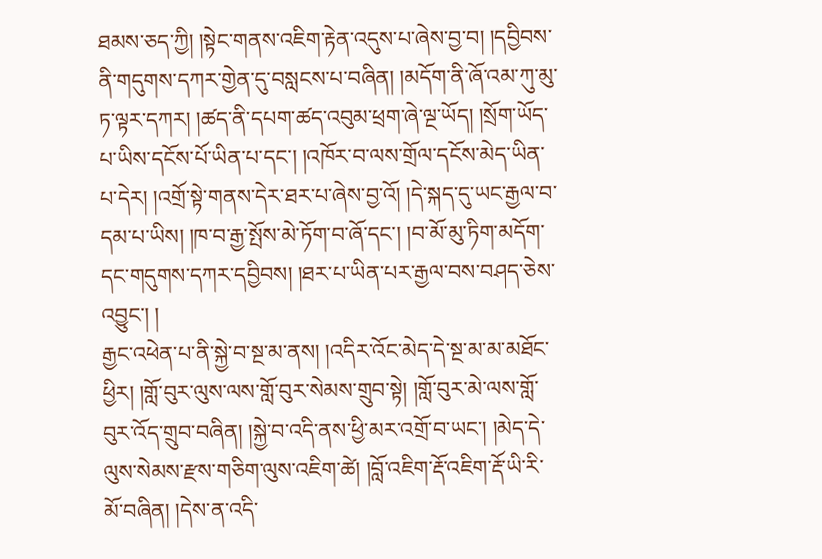ཐམས་ཅད་ཀྱི། །སྟེང་གནས་འཇིག་རྟེན་འདུས་པ་ཞེས་བྱ་བ། །དབྱིབས་ནི་གདུགས་དཀར་གྱེན་དུ་བསླངས་པ་བཞིན། །མདོག་ནི་ཞོ་འམ་ཀུ་མུ་ཏ་ལྟར་དཀར། །ཚད་ནི་དཔག་ཚད་འབུམ་ཕྲག་ཞེ་ལྔ་ཡོད། །སྲོག་ཡོད་པ་ཡིས་དངོས་པོ་ཡིན་པ་དང་། །འཁོར་བ་ལས་གྲོལ་དངོས་མེད་ཡིན་པ་དེར། །འགྲོ་སྟེ་གནས་དེར་ཐར་པ་ཞེས་བྱ་འོ། །དེ་སྐད་དུ་ཡང་རྒྱལ་བ་དམ་པ་ཡིས། །ཁ་བ་རྒྱ་སྤོས་མེ་ཏོག་བ་ཞོ་དང་། །བ་མོ་མུ་ཏིག་མདོག་དང་གདུགས་དཀར་དབྱིབས། །ཐར་པ་ཡིན་པར་རྒྱལ་བས་བཤད་ཅེས་འབྱུང་། །
རྒྱང་འཕེན་པ་ནི་སྐྱེ་བ་སྔ་མ་ནས། །འདིར་འོང་མེད་དེ་སྔ་མ་མ་མཐོང་ཕྱིར། །གློ་བུར་ལུས་ལས་གློ་བུར་སེམས་གྲུབ་སྟེ། །གློ་བུར་མེ་ལས་གློ་བུར་འོད་གྲུབ་བཞིན། །སྐྱེ་བ་འདི་ནས་ཕྱི་མར་འགྲོ་བ་ཡང་། །མེད་དེ་ལུས་སེམས་རྫས་གཅིག་ལུས་འཇིག་ཚེ། །བློ་འཇིག་རྡོ་འཇིག་རྡོ་ཡི་རི་མོ་བཞིན། །དེས་ན་འདི་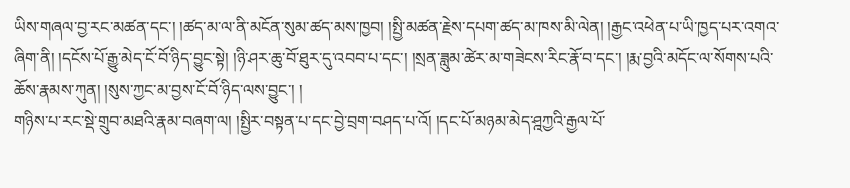ཡིས་གཞལ་བྱ་རང་མཚན་དང་། །ཚད་མ་ལ་ནི་མངོན་སུམ་ཚད་མས་ཁྱབ། །སྤྱི་མཚན་རྗེས་དཔག་ཚད་མ་ཁས་མི་ལེན། །རྒྱང་འཕེན་པ་ཡི་ཁྱད་པར་འགའ་ཞིག་ནི། །དངོས་པོ་རྒྱུ་མེད་ངོ་བོ་ཉིད་བྱུང་སྟེ། །ཉི་ཤར་ཆུ་བོ་ཐུར་དུ་འབབ་པ་དང་། །སྲན་ཟླུམ་ཚེར་མ་གཟེངས་རིང་རྣོ་བ་དང་། །རྨ་བྱའི་མདོང་ལ་སོགས་པའི་ཆོས་རྣམས་ཀུན། །སུས་ཀྱང་མ་བྱས་ངོ་བོ་ཉིད་ལས་བྱུང་། །
གཉིས་པ་རང་སྡེ་གྲུབ་མཐའི་རྣམ་བཞག་ལ། །སྤྱིར་བསྟན་པ་དང་བྱེ་བྲག་བཤད་པ་འོ། །དང་པོ་མཉམ་མེད་ཤྰཀྱའི་རྒྱལ་པོ་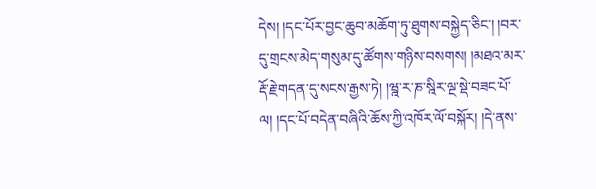དེས། །དང་པོར་བྱང་ཆུབ་མཆོག་ཏུ་ཐུགས་བསྐྱེད་ཅིང་། །བར་དུ་གྲངས་མེད་གསུམ་དུ་ཚོགས་གཉིས་བསགས། །མཐའ་མར་རྡོ་རྗེ་གདན་དུ་སངས་རྒྱས་ཏེ། །ཝྰ་ར་ཎ་སྰིར་ལྔ་སྡེ་བཟང་པོ་ལ། །དང་པོ་བདེན་བཞིའི་ཆོས་ཀྱི་འཁོར་ལོ་བསྐོར། །དེ་ནས་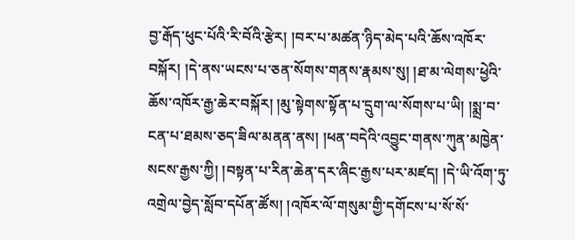བྱ་རྒོད་ཕུང་པོའི་རི་བོའི་རྩེར། །བར་པ་མཚན་ཉིད་མེད་པའི་ཆོས་འཁོར་བསྐོར། །དེ་ནས་ཡངས་པ་ཅན་སོགས་གནས་རྣམས་སུ། །ཐ་མ་ལེགས་ཕྱེའི་ཆོས་འཁོར་རྒྱ་ཆེར་བསྐོར། །མུ་སྟེགས་སྟོན་པ་དྲུག་ལ་སོགས་པ་ཡི། །སྨྲ་བ་ངན་པ་ཐམས་ཅད་ཟིལ་མནན་ནས། །ཕན་བདེའི་འབྱུང་གནས་ཀུན་མཁྱེན་སངས་རྒྱས་ཀྱི། །བསྟན་པ་རིན་ཆེན་དར་ཞིང་རྒྱས་པར་མཛད། །དེ་ཡི་འོག་ཏུ་འགྲེལ་བྱེད་སློབ་དཔོན་ཚོས། །འཁོར་ལོ་གསུམ་གྱི་དགོངས་པ་སོ་སོ་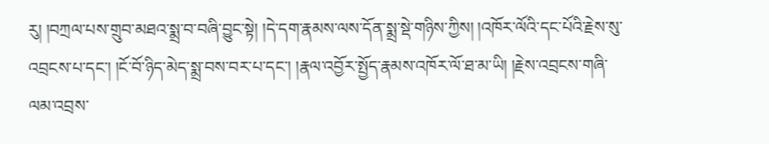རུ། །བཀྲལ་པས་གྲུབ་མཐའ་སྨྲ་བ་བཞི་བྱུང་སྟེ། །དེ་དག་རྣམས་ལས་དོན་སྨྲ་སྡེ་གཉིས་ཀྱིས། །འཁོར་ལོའི་དང་པོའི་རྗེས་སུ་འབྲངས་པ་དང་། །ངོ་བོ་ཉིད་མེད་སྨྲ་བས་བར་པ་དང་། །རྣལ་འབྱོར་སྤྱོད་རྣམས་འཁོར་ལོ་ཐ་མ་ཡི། །རྗེས་འབྲངས་གཞི་ལམ་འབྲས་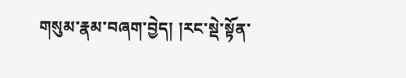གསུམ་རྣམ་བཞག་བྱེད། །རང་སྡེ་སྟོན་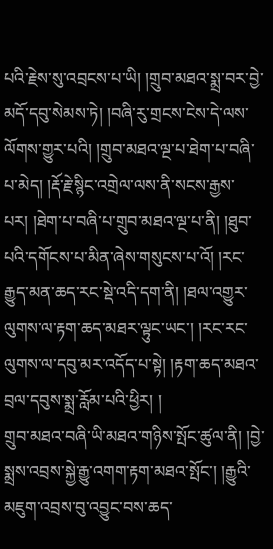པའི་རྗེས་སུ་འབྲངས་པ་ཡི། །གྲུབ་མཐའ་སྨྲ་བར་བྱེ་མདོ་དབུ་སེམས་ཏེ། །བཞི་རུ་གྲངས་ངེས་དེ་ལས་ལོགས་གྱུར་པའི། །གྲུབ་མཐའ་ལྔ་པ་ཐེག་པ་བཞི་པ་མེད། །རྡོ་རྗེ་སྙིང་འགྲེལ་ལས་ནི་སངས་རྒྱས་པར། །ཐེག་པ་བཞི་པ་གྲུབ་མཐའ་ལྔ་པ་ནི། །ཐུབ་པའི་དགོངས་པ་མིན་ཞེས་གསུངས་པ་འོ། །རང་རྒྱུད་མན་ཆད་རང་སྡེ་འདི་དག་ནི། །ཐལ་འགྱུར་ལུགས་ལ་རྟག་ཆད་མཐར་ལྟུང་ཡང་། །རང་རང་ལུགས་ལ་དབུ་མར་འདོད་པ་སྟེ། །རྟག་ཆད་མཐའ་བྲལ་དབུས་སྨྲ་རློམ་པའི་ཕྱིར། །
གྲུབ་མཐའ་བཞི་ཡི་མཐའ་གཉིས་སྤོང་ཚུལ་ནི། །བྱེ་སྨྲས་འབྲས་སྐྱེ་རྒྱུ་འགག་རྟག་མཐའ་སྤོང་། །རྒྱུའི་མཇུག་འབྲས་བུ་འབྱུང་བས་ཆད་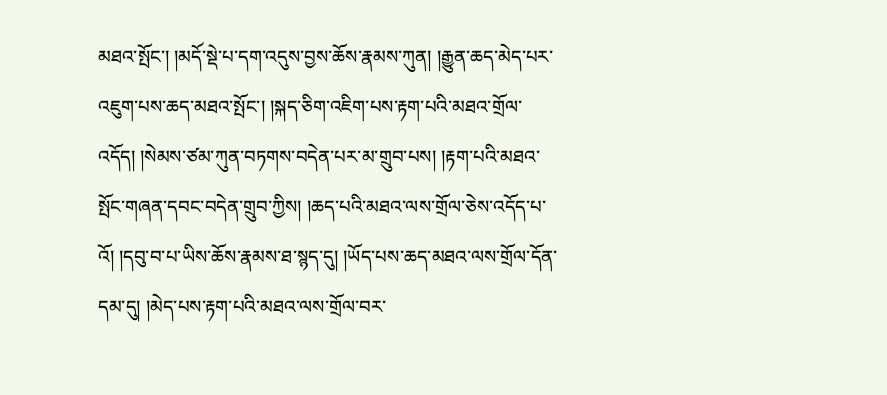མཐའ་སྤོང་། །མདོ་སྡེ་པ་དག་འདུས་བྱས་ཆོས་རྣམས་ཀུན། །རྒྱུན་ཆད་མེད་པར་འཇུག་པས་ཆད་མཐའ་སྤོང་། །སྐད་ཅིག་འཇིག་པས་རྟག་པའི་མཐའ་གྲོལ་འདོད། །སེམས་ཙམ་ཀུན་བཏགས་བདེན་པར་མ་གྲུབ་པས། །རྟག་པའི་མཐའ་སྤོང་གཞན་དབང་བདེན་གྲུབ་ཀྱིས། །ཆད་པའི་མཐའ་ལས་གྲོལ་ཅེས་འདོད་པ་འོ། །དབུ་བ་པ་ཡིས་ཆོས་རྣམས་ཐ་སྙད་དུ། །ཡོད་པས་ཆད་མཐའ་ལས་གྲོལ་དོན་དམ་དུ། །མེད་པས་རྟག་པའི་མཐའ་ལས་གྲོལ་བར་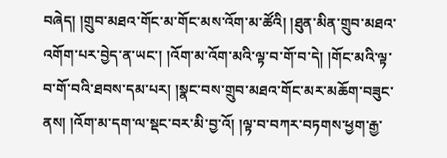བཞེད། །གྲུབ་མཐའ་གོང་མ་གོང་མས་འོག་མ་ཚོའི། །ཐུན་མིན་གྲུབ་མཐའ་འགོག་པར་བྱེད་ན་ཡང་། །འོག་མ་འོག་མའི་ལྟ་བ་གོ་བ་དེ། །གོང་མའི་ལྟ་བ་གོ་བའི་ཐབས་དམ་པར། །སྣང་བས་གྲུབ་མཐའ་གོང་མར་མཆོག་བཟུང་ནས། །འོག་མ་དག་ལ་སྡང་བར་མི་བྱ་འོ། །ལྟ་བ་བཀར་བཏགས་ཕྱག་རྒྱ་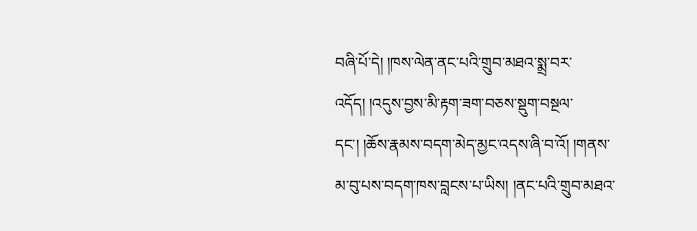བཞི་པོ་དེ། །ཁས་ལེན་ནང་པའི་གྲུབ་མཐའ་སྨྲ་བར་འདོད། །འདུས་བྱས་མི་རྟག་ཟག་བཅས་སྡུག་བསྔལ་དང་། །ཆོས་རྣམས་བདག་མེད་མྱང་འདས་ཞི་བ་འོ། །གནས་མ་བུ་པས་བདག་ཁས་བླངས་པ་ཡིས། །ནང་པའི་གྲུབ་མཐའ་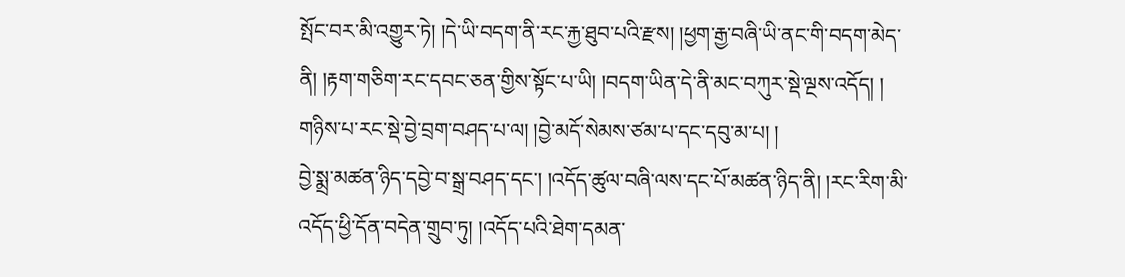སྤོང་བར་མི་འགྱུར་ཏེ། །དེ་ཡི་བདག་ནི་རང་རྐྱ་ཐུབ་པའི་རྫས། །ཕྱག་རྒྱ་བཞི་ཡི་ནང་གི་བདག་མེད་ནི། །རྟག་གཅིག་རང་དབང་ཅན་གྱིས་སྟོང་པ་ཡི། །བདག་ཡིན་དེ་ནི་མང་བཀུར་སྡེ་ལྔས་འདོད། །
གཉིས་པ་རང་སྡེ་བྱེ་བྲག་བཤད་པ་ལ། །བྱེ་མདོ་སེམས་ཙམ་པ་དང་དབུ་མ་པ། །
བྱེ་སྨྲ་མཚན་ཉིད་དབྱེ་བ་སྒྲ་བཤད་དང་། །འདོད་ཚུལ་བཞི་ལས་དང་པོ་མཚན་ཉིད་ནི། །རང་རིག་མི་འདོད་ཕྱི་དོན་བདེན་གྲུབ་ཏུ། །འདོད་པའི་ཐེག་དམན་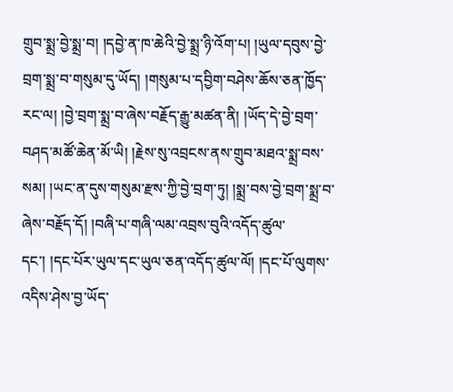གྲུབ་སྨྲ་བྱེ་སྨྲ་བ། །དབྱེ་ན་ཁ་ཆེའི་བྱེ་སྨྲ་ཉི་འོག་པ། །ཡུལ་དབུས་བྱེ་བྲག་སྨྲ་བ་གསུམ་དུ་ཡོད། །གསུམ་པ་དབྱིག་བཤེས་ཆོས་ཅན་ཁྱོད་རང་ལ། །བྱེ་བྲག་སྨྲ་བ་ཞེས་བརྗོད་རྒྱུ་མཚན་ནི། །ཡོད་དེ་བྱེ་བྲག་བཤད་མཚོ་ཆེན་མོ་ཡི། །རྗེས་སུ་འབྲངས་ནས་གྲུབ་མཐའ་སྨྲ་བས་སམ། །ཡང་ན་དུས་གསུམ་རྫས་ཀྱི་བྱེ་བྲག་ཏུ། །སྨྲ་བས་བྱེ་བྲག་སྨྲ་བ་ཞེས་བརྗོད་དོ། །བཞི་པ་གཞི་ལམ་འབྲས་བུའི་འདོད་ཚུལ་དང་། །དང་པོར་ཡུལ་དང་ཡུལ་ཅན་འདོད་ཚུལ་ལོ། །དང་པོ་ལུགས་འདིས་ཤེས་བྱ་ཡོད་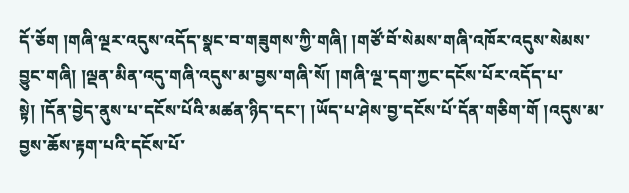དོ་ཅོག །གཞི་ལྔར་འདུས་འདོད་སྣང་བ་གཟུགས་ཀྱི་གཞི། །གཙོ་བོ་སེམས་གཞི་འཁོར་འདུས་སེམས་བྱུང་གཞི། །ལྡན་མིན་འདུ་གཞི་འདུས་མ་བྱས་གཞི་སོ། །གཞི་ལྔ་དག་ཀྱང་དངོས་པོར་འདོད་པ་སྟེ། །དོན་བྱེད་ནུས་པ་དངོས་པོའི་མཚན་ཉིད་དང་། །ཡོད་པ་ཤེས་བྱ་དངོས་པོ་དོན་གཅིག་གོ །འདུས་མ་བྱས་ཆོས་རྟག་པའི་དངོས་པོ་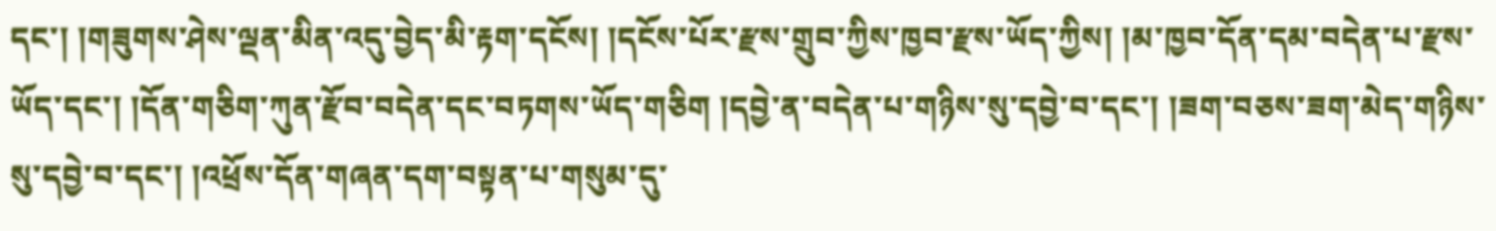དང་། །གཟུགས་ཤེས་ལྡན་མིན་འདུ་བྱེད་མི་རྟག་དངོས། །དངོས་པོར་རྫས་གྲུབ་ཀྱིས་ཁྱབ་རྫས་ཡོད་ཀྱིས། །མ་ཁྱབ་དོན་དམ་བདེན་པ་རྫས་ཡོད་དང་། །དོན་གཅིག་ཀུན་རྫོབ་བདེན་དང་བཏགས་ཡོད་གཅིག །དབྱེ་ན་བདེན་པ་གཉིས་སུ་དབྱེ་བ་དང་། །ཟག་བཅས་ཟག་མེད་གཉིས་སུ་དབྱེ་བ་དང་། །འཕྲོས་དོན་གཞན་དག་བསྟན་པ་གསུམ་དུ་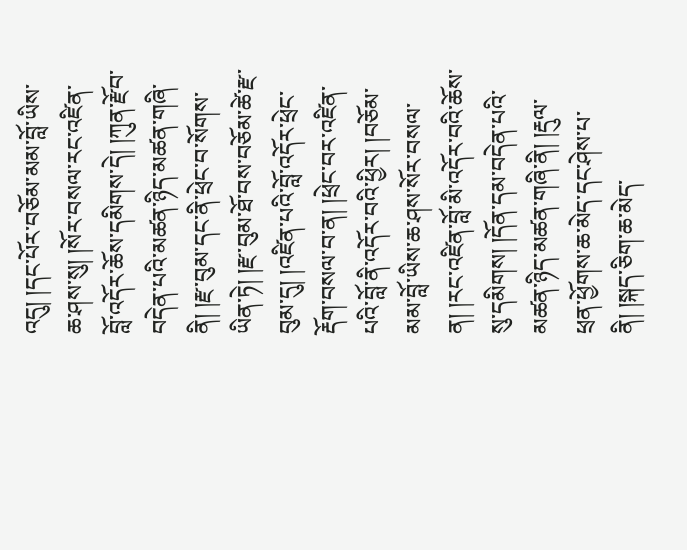འདུ། །དང་པོར་བཅོམ་མམ་བློ་ཡིས་ཆ་ཤས་སུ། །སོར་བསལ་རང་འཛིན་བློ་འདོར་ཆོས་དམིགས་དེ། །ཀུན་རྫོབ་བདེན་པའི་མཚན་ཉིད་མཚན་གཞི་ནི། །རྫ་བུམ་དང་ནི་ཕྲེང་བ་སོགས་ཡིན་ཏེ། །རྫ་བུམ་ཐོ་བས་བཅོམ་ཚེ་རྫ་བུམ་དུ། །འཛིན་པའི་བློ་འདོར་ཕྲེང་རྡོག་བསལ་བ་ན། །ཕྲེང་བར་འཛིན་པའི་བློ་ནི་འདོར་བའི་ཕྱིར། །བཅོམ་མམ་བློ་ཡིས་ཆ་ཤས་སོར་བསལ་ན། །རང་འཛིན་བློ་མི་འདོར་བའི་ཆོས་སུ་དམིགས། །དོན་དམ་བདེན་པའི་མཚན་ཉིད་མཚན་གཞི་ནི། །རྡུལ་ཕྲན་ཕྱོགས་ཆ་མེད་དང་ཤེས་པ་ནི། །སྐད་ཅིག་ཆ་མེད་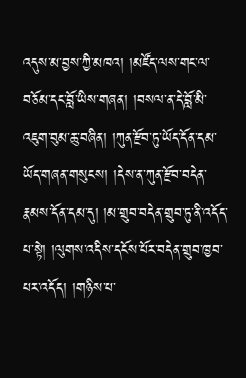འདུས་མ་བྱས་ཀྱི་མཁའ། །མཛོད་ལས་གང་ལ་བཅོམ་དང་བློ་ཡིས་གཞན། །བསལ་ན་དེ་བློ་མི་འཇུག་བུམ་ཆུ་བཞིན། །ཀུན་རྫོབ་ཏུ་ཡོད་དོན་དམ་ཡོད་གཞན་གསུངས། །དེས་ན་ཀུན་རྫོབ་བདེན་རྣམས་དོན་དམ་དུ། །མ་གྲུབ་བདེན་གྲུབ་ཏུ་ནི་འདོད་པ་སྟེ། །ལུགས་འདིས་དངོས་པོར་བདེན་གྲུབ་ཁྱབ་པར་འདོད། །གཉིས་པ་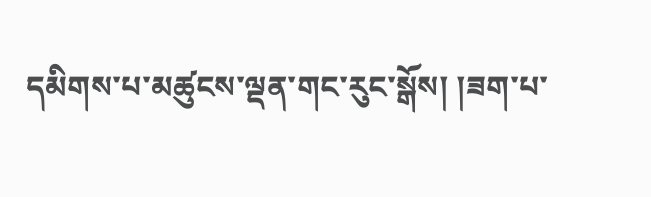དམིགས་པ་མཚུངས་ལྡན་གང་རུང་སྒོས། །ཟག་པ་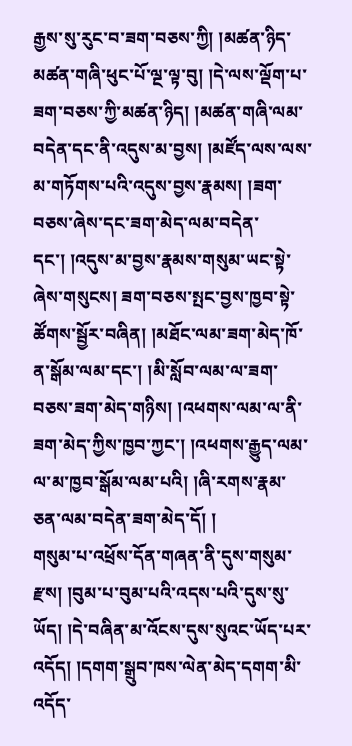རྒྱས་སུ་རུང་བ་ཟག་བཅས་ཀྱི། །མཚན་ཉིད་མཚན་གཞི་ཕུང་པོ་ལྔ་ལྟ་བུ། །དེ་ལས་ལྡོག་པ་ཟག་བཅས་ཀྱི་མཚན་ཉིད། །མཚན་གཞི་ལམ་བདེན་དང་ནི་འདུས་མ་བྱས། །མཛོད་ལས་ལས་མ་གཏོགས་པའི་འདུས་བྱས་རྣམས། །ཟག་བཅས་ཞེས་དང་ཟག་མེད་ལམ་བདེན་དང་། །འདུས་མ་བྱས་རྣམས་གསུམ་ཡང་སྟེ་ཞེས་གསུངས། ཟག་བཅས་སྤང་བྱས་ཁྱབ་སྟེ་ཚོགས་སྦྱོར་བཞིན། །མཐོང་ལམ་ཟག་མེད་ཁོ་ན་སྒོམ་ལམ་དང་། །མི་སློབ་ལམ་ལ་ཟག་བཅས་ཟག་མེད་གཉིས། །འཕགས་ལམ་ལ་ནི་ཟག་མེད་ཀྱིས་ཁྱབ་ཀྱང་། །འཕགས་རྒྱུད་ལམ་ལ་མ་ཁྱབ་སྒོམ་ལམ་པའི། །ཞི་རགས་རྣམ་ཅན་ལམ་བདེན་ཟག་མེད་དོ། །
གསུམ་པ་འཕྲོས་དོན་གཞན་ནི་དུས་གསུམ་རྫས། །བུམ་པ་བུམ་པའི་འདས་པའི་དུས་སུ་ཡོད། །དེ་བཞིན་མ་འོངས་དུས་སུའང་ཡོད་པར་འདོད། །དགག་སྒྲུབ་ཁས་ལེན་མེད་དགག་མི་འདོད་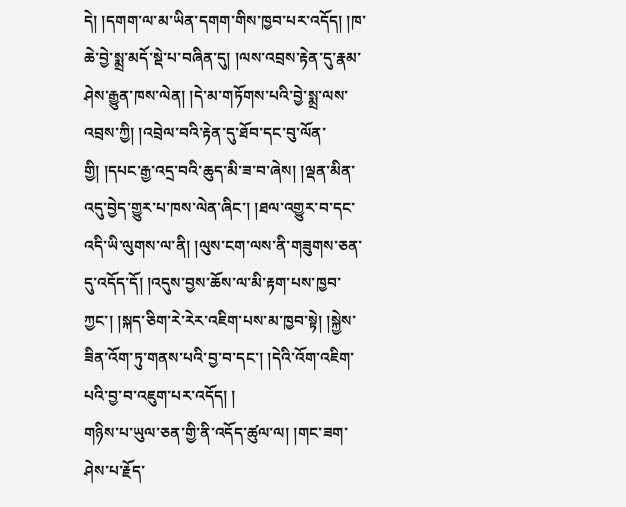དེ། །དགག་ལ་མ་ཡིན་དགག་གིས་ཁྱབ་པར་འདོད། །ཁ་ཆེ་བྱེ་སྨྲ་མདོ་སྡེ་པ་བཞིན་དུ། །ལས་འབྲས་རྟེན་དུ་རྣམ་ཤེས་རྒྱུན་ཁས་ལེན། །དེ་མ་གཏོགས་པའི་བྱེ་སྨྲ་ལས་འབྲས་ཀྱི། །འབྲེལ་བའི་རྟེན་དུ་ཐོབ་དང་བུ་ལོན་གྱི། །དཔང་རྒྱ་འདྲ་བའི་ཆུད་མི་ཟ་བ་ཞེས། །ལྡན་མིན་འདུ་བྱེད་གྱུར་པ་ཁས་ལེན་ཞིང་། །ཐལ་འགྱུར་བ་དང་འདི་ཡི་ལུགས་ལ་ནི། །ལུས་ངག་ལས་ནི་གཟུགས་ཅན་དུ་འདོད་དོ། །འདུས་བྱས་ཆོས་ལ་མི་རྟག་པས་ཁྱབ་ཀྱང་། །སྐད་ཅིག་རེ་རེར་འཇིག་པས་མ་ཁྱབ་སྟེ། །སྐྱེས་ཟིན་འོག་ཏུ་གནས་པའི་བྱ་བ་དང་། །དེའི་འོག་འཇིག་པའི་བྱ་བ་འཇུག་པར་འདོད། །
གཉིས་པ་ཡུལ་ཅན་གྱི་ནི་འདོད་ཚུལ་ལ། །གང་ཟག་ཤེས་པ་རྗོད་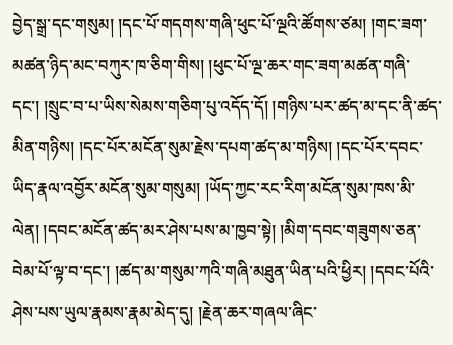བྱེད་སྒྲ་དང་གསུམ། །དང་པོ་གདགས་གཞི་ཕུང་པོ་ལྔའི་ཚོགས་ཙམ། །གང་ཟག་མཚན་ཉིད་མང་བཀུར་ཁ་ཅིག་གིས། །ཕུང་པོ་ལྔ་ཆར་གང་ཟག་མཚན་གཞི་དང་། །སྲུང་བ་པ་ཡིས་སེམས་གཅིག་པུ་འདོད་དོ། །གཉིས་པར་ཚད་མ་དང་ནི་ཚད་མིན་གཉིས། །དང་པོར་མངོན་སུམ་རྗེས་དཔག་ཚད་མ་གཉིས། །དང་པོར་དབང་ཡིད་རྣལ་འབྱོར་མངོན་སུམ་གསུམ། །ཡོད་ཀྱང་རང་རིག་མངོན་སུམ་ཁས་མི་ལེན། །དབང་མངོན་ཚད་མར་ཤེས་པས་མ་ཁྱབ་སྟེ། །མིག་དབང་གཟུགས་ཅན་བེམ་པོ་ལྟ་བ་དང་། །ཚད་མ་གསུམ་ཀའི་གཞི་མཐུན་ཡིན་པའི་ཕྱིར། །དབང་པོའི་ཤེས་པས་ཡུལ་རྣམས་རྣམ་མེད་དུ། །རྗེན་ཆར་གཞལ་ཞིང་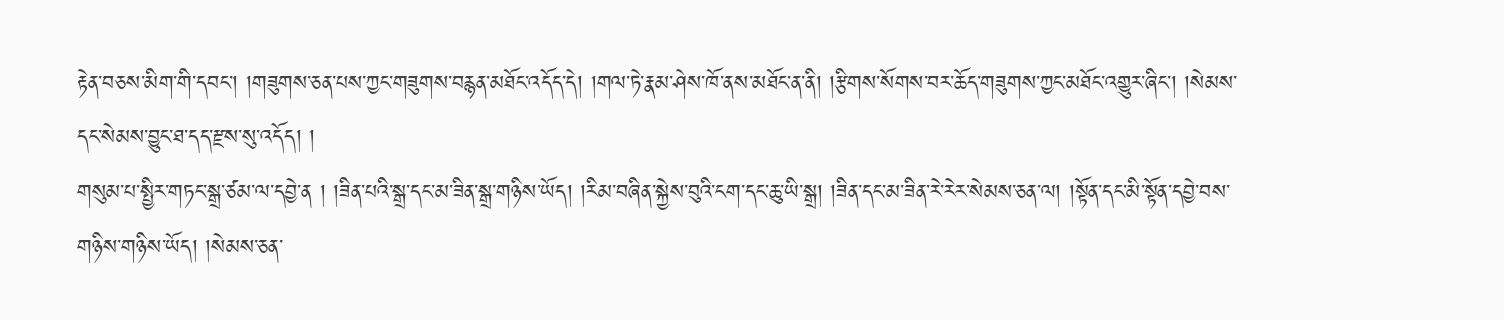རྟེན་བཅས་མིག་གི་དབང་། །གཟུགས་ཅན་པས་ཀྱང་གཟུགས་བརྙན་མཐོང་འདོད་དེ། །གལ་ཏེ་རྣམ་ཤེས་ཁོ་ནས་མཐོང་ན་ནི། །རྩིགས་སོགས་བར་ཆོད་གཟུགས་ཀྱང་མཐོང་འགྱུར་ཞིང་། །སེམས་དང་སེམས་བྱུང་ཐ་དད་རྫས་སུ་འདོད། །
གསུམ་པ་སྤྱིར་གཏང་སྒྲ་ཙམ་ལ་དབྱེ་ན ། །ཟིན་པའི་སྒྲ་དང་མ་ཟིན་སྒྲ་གཉིས་ཡོད། །རིམ་བཞིན་སྐྱེས་བུའི་ངག་དང་ཆུ་ཡི་སྒྲ། །ཟིན་དང་མ་ཟིན་རེ་རེར་སེམས་ཅན་ལ། །སྟོན་དང་མི་སྟོན་དབྱེ་བས་གཉིས་གཉིས་ཡོད། །སེམས་ཅན་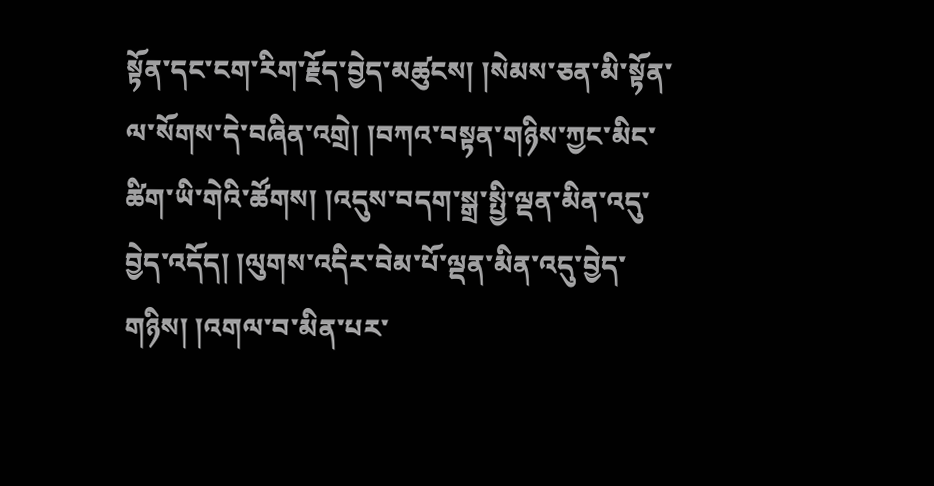སྟོན་དང་ངག་རིག་རྗོད་བྱེད་མཚུངས། །སེམས་ཅན་མི་སྟོན་ལ་སོགས་དེ་བཞིན་འགྲེ། །བཀའ་བསྟན་གཉིས་ཀྱང་མིང་ཚིག་ཡི་གེའི་ཚོགས། །འདུས་བདག་སྒྲ་སྤྱི་ལྡན་མིན་འདུ་བྱེད་འདོད། །ལུགས་འདིར་བེམ་པོ་ལྡན་མིན་འདུ་བྱེད་གཉིས། །འགལ་བ་མིན་པར་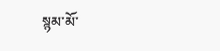སྙམ་མོ་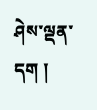ཤེས་ལྡན་དག །